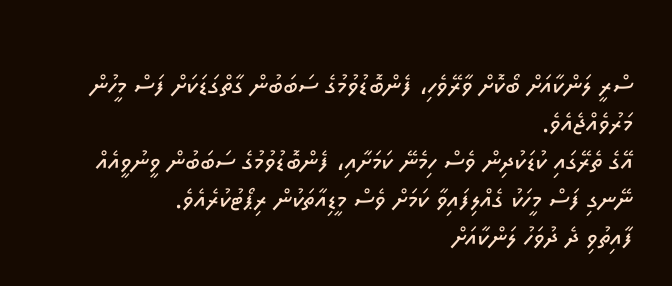ސްރީ ލަންކާއަށް ބޯކޮށް ވާރޭވެހި، ފެންބޮޑުވުމުގެ ސަބަބުން ގާތްގަޑަކަށް ފަސް މީހުން މަރުވެއްޖެއެވެ.
އޭގެ ތެރޭގައި ކުޑަކުދިން ވެސް ހިމެނޭ ކަމަށާއި، ފެންބޮޑުވުމުގެ ސަބަބުން ވީނުވީއެއް ނޭނގި ފަސް މީހަކު ގެއްލިފައިވާ ކަމަށް ވެސް މީޑިއާތަކުން ރިޕޯޓުކުރެއެވެ.
ފާއިތުވި ދެ ދުވަހު ލަންކާއަށް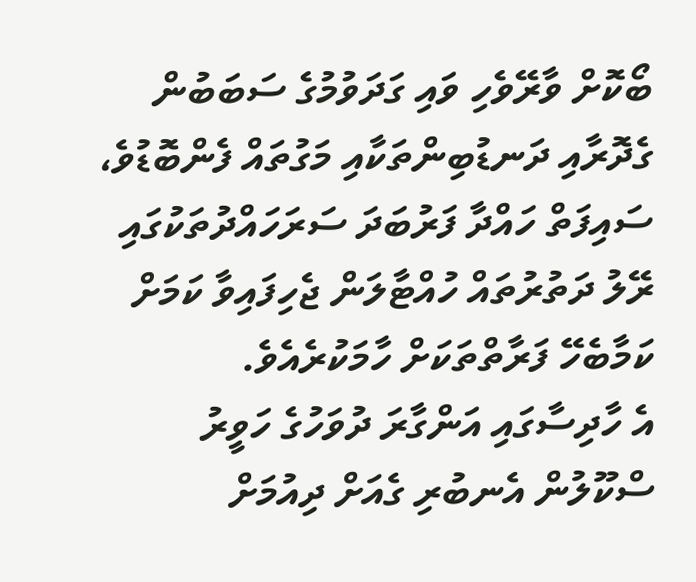ބޯކޮށް ވާރޭވެހި ވައި ގަދަވުމުގެ ސަބަބުން ގެދޮރާއި ދަނޑުބިންތަކާއި މަގުތައް ފެންބޮޑުވެ، ސައިފަތް ހައްދާ ފަރުބަދަ ސަރަހައްދުތަކުގައި ރޭލު ދަތުރުތައް ހުއްޓާލަން ޖެހިފައިވާ ކަމަށް ކަމާބެހޭ ފަރާތްތަކަށް ހާމަކުރެއެވެ.
އެ ހާދިސާގައި އަންގާރަ ދުވަހުގެ ހަވީރު ސްކޫލުން އެނބުރި ގެއަށް ދިއުމަށް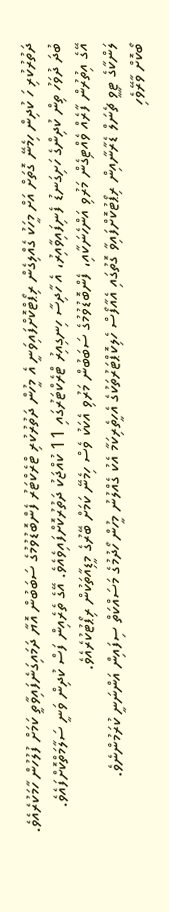ދަތުރުކުރި ހަ ކުދިން ހިމެނޭ ގޮތަށް އަށް މީހަކު ގެއްލިގެން ރިޕޯޓްކޮށްފައިވަނީ އެ މީހުން ދަތުރުކުރި ޓްރެކްޓަރު ފެންބޮޑުވުމުގެ ސަބަބުން އޮޔާ ދަމައިގަނެފައިވާތީ ކަމަށް ފުލުހުން ހާމަކުރެއެވެ.
ބުދަ ދުވަހު ތިން ކުދިންގެ ހަށިގަނޑު ފެނިފައިވާއިރު، އެ ހާދިސާ ހިނގިއިރު ޓްރެކްޓަރުގައި 11 ކުއްޖަކު ދަތުރުކޮށްފައިވެއެވެ. އޭގެ ތެރެއިން ފަސް ކުދިން ވަނީ ސަލާމަތްކޮށްފައެވެ.
އޭގެ އިތުރުން ފާރެއް ވެއްޓިގެން މަރުވި އަންހެނަކާއި، ފެންބޮޑުވުމުގެ ސަބަބުން މަރުވި އެކަކު ވެސް ހިމެނޭ ކަމަށް ބޭރުގެ މީޑިއާތަކުން ރިޕޯޓުކުރެއެވެ.
ލަންކާގެ ޓީވީ ޗެނަލް ޑެރާނާއިން ރިޕޯޓުކޮށްފައިވާ ގޮތުގައި އެއާފޯސް ހެލިކޮޕްޓަރުތަކުގެ އެހީތެރިކަމާ އެކު ގެއްލުނު މީހުން ހޯދުމުގެ މަސައްކަތް ސިފައިން އަންނަނީ ކުރަމުންނެވެ.
ބޯކޮށް ވާރޭވެހި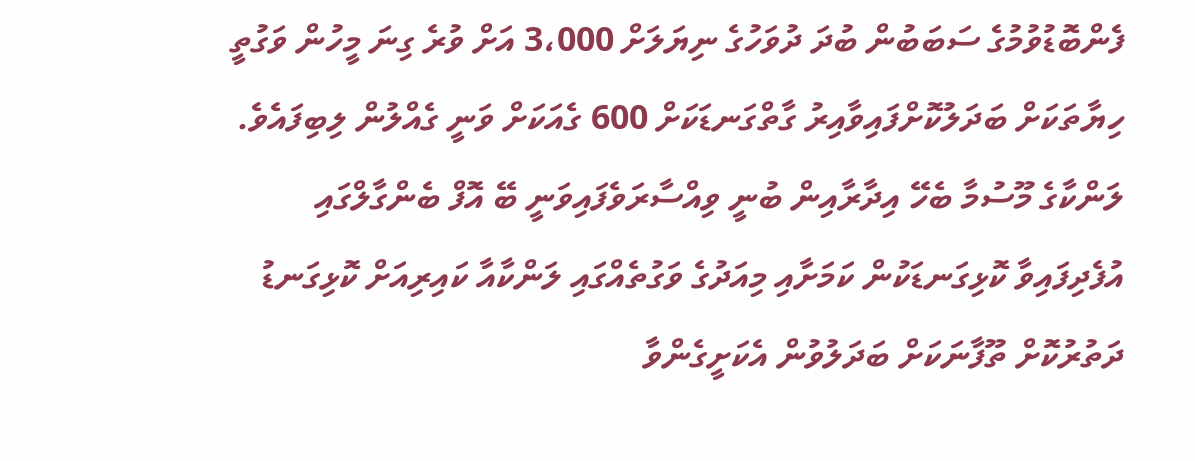ފެންބޮޑުވުމުގެ ސަބަބުން ބުދަ ދުވަހުގެ ނިޔަލަށް 3،000 އަށް ވުރެ ގިނަ މީހުން ވަގުތީ ހިޔާތަކަށް ބަދަލުކޮށްފައިވާއިރު ގާތްގަނޑަކަށް 600 ގެއަކަށް ވަނީ ގެއްލުން ލިބިފައެވެ.
ލަންކާގެ މޫސުމާ ބެހޭ އިދާރާއިން ބުނީ ވިއްސާރަވެފައިވަނީ ބޭ އޮފް ބެންގާލްގައި އުފެދިފައިވާ ކޮޅިގަނޑަކުން ކަމަށާއި މިއަދުގެ ވަގުތެއްގައި ލަންކާއާ ކައިރިއަށް ކޮޅިގަނޑު ދަތުރުކޮށް ތޫފާނަކަށް ބަދަލުވުން އެކަށީގެންވާ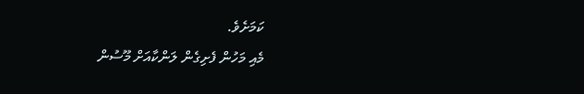ކަމަށެވެ.
މެއި މަހުން ފެށިގެން ލަންކާއަށް މޫސުން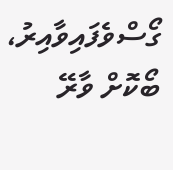ގޯސްވެފައިވާއިރު، ބޯކޮށް ވާރޭ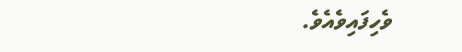ވެހިފައިވެއެވެ.